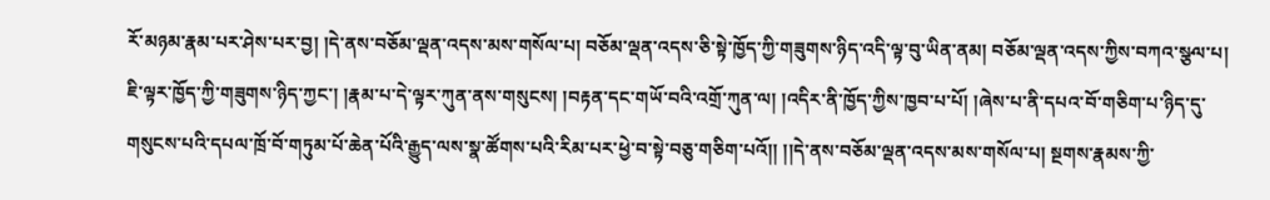རོ་མཉམ་རྣམ་པར་ཤེས་པར་བྱ། །དེ་ནས་བཅོམ་ལྡན་འདས་མས་གསོལ་པ། བཅོམ་ལྡན་འདས་ཅི་སྟེ་ཁྱོད་ཀྱི་གཟུགས་ཉིད་འདི་ལྟ་བུ་ཡིན་ནམ། བཅོམ་ལྡན་འདས་ཀྱིས་བཀའ་སྩལ་པ། ཇི་ལྟར་ཁྱོད་ཀྱི་གཟུགས་ཉིད་ཀྱང་། །རྣམ་པ་དེ་ལྟར་ཀུན་ནས་གསུངས། །བརྟན་དང་གཡོ་བའི་འགྲོ་ཀུན་ལ། །འདིར་ནི་ཁྱོད་ཀྱིས་ཁྱབ་པ་པོ། །ཞེས་པ་ནི་དཔའ་བོ་གཅིག་པ་ཉིད་དུ་གསུངས་པའི་དཔལ་ཁྲོ་བོ་གཏུམ་པོ་ཆེན་པོའི་རྒྱུད་ལས་སྣ་ཚོགས་པའི་རིམ་པར་ཕྱེ་བ་སྟེ་བཅུ་གཅིག་པའོ།། །།དེ་ནས་བཅོམ་ལྡན་འདས་མས་གསོལ་པ། སྔགས་རྣམས་ཀྱི་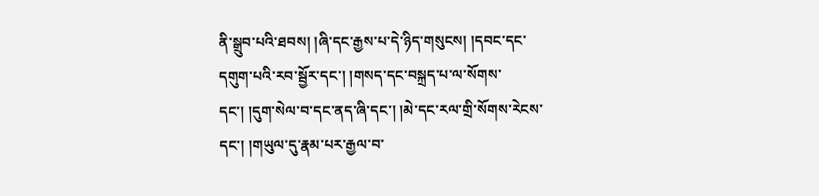ནི་སྒྲུབ་པའི་ཐབས། །ཞི་དང་རྒྱས་པ་དེ་ཉིད་གསུངས། །དབང་དང་དགུག་པའི་རབ་སྦྱོར་དང་། །གསད་དང་བསྐྲད་པ་ལ་སོགས་དང་། །དུག་སེལ་བ་དང་ནད་ཞི་དང་། །མེ་དང་རལ་གྲི་སོགས་རེངས་དང་། །གཡུལ་དུ་རྣམ་པར་རྒྱལ་བ་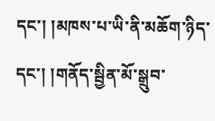དང་། །མཁས་པ་ཡི་ནི་མཆོག་ཉིད་དང་། །གནོད་སྦྱིན་མོ་སྒྲུབ་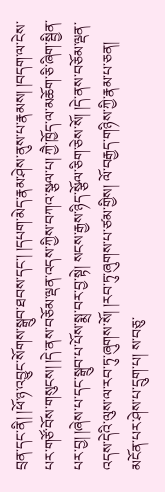བྲན་དང་ནི། །ཕོ་ཉ་འབྱུང་སོགས་སྒྲུབ་ཐབས་དང་། །དཔག་མེད་རྣམ་ཤེས་ནུས་པ་རྣམས། །བདག་ལ་ངེས་པར་གཙོ་བོས་གསུངས། །དེ་ནས་བཅོམ་ལྡན་འདས་ཀྱིས་བཀའ་སྩལ་པ། ཀྱཻ་ཁྱོད་ལ་མཆོག་ཅི་ཞིག་སྦྱིན་པར་བྱ། །ཞེས་པ་དང་སྒྲུབ་པ་པོས་སྨྲ་བར་བྱ་སྟེ། སངས་རྒྱས་ཉིད་སྩོལ་ཅིག་ཅེས་སོ། །དེ་ནས་བཅོམ་ལྡན་འདས་དེའི་ལུས་ལ་རབ་ཏུ་ཞུགས་སོ། །རབ་ཏུ་ཞུགས་པ་ཙམ་གྱིས། ལོ་བརྒྱད་གཉིས་ཀྱི་རྣམ་པ་ཅན། མངོན་པར་ཤེས་པ་དྲུག་པ། ས་བཅུ་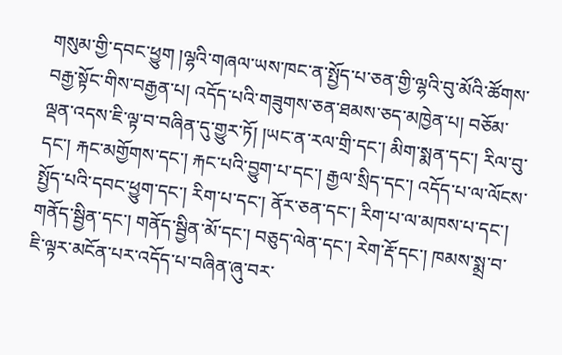གསུམ་གྱི་དབང་ཕྱུག །ལྷའི་གཞལ་ཡས་ཁང་ན་སྤྱོད་པ་ཅན་གྱི་ལྷའི་བུ་མོའི་ཚོགས་བརྒྱ་སྟོང་གིས་བརྒྱན་པ། འདོད་པའི་གཟུགས་ཅན་ཐམས་ཅད་མཁྱེན་པ། བཅོམ་ལྡན་འདས་ཇི་ལྟ་བ་བཞིན་དུ་གྱུར་ཏོ། །ཡང་ན་རལ་གྲི་དང་། མིག་སྨན་དང་། རིལ་བུ་དང་། རྐང་མགྱོགས་དང་། རྐང་པའི་བྱུག་པ་དང་། རྒྱལ་སྲིད་དང་། འདོད་པ་ལ་ལོངས་སྤྱོད་པའི་དབང་ཕྱུག་དང་། རིག་པ་དང་། ནོར་ཅན་དང་། རིག་པ་ལ་མཁས་པ་དང་། གནོད་སྦྱིན་དང་། གནོད་སྦྱིན་མོ་དང་། བཅུད་ལེན་དང་། རེག་རྡོ་དང་། ཁམས་སྨྲ་བ་ཇི་ལྟར་མངོན་པར་འདོད་པ་བཞིན་ཞུ་བར་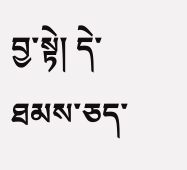བྱ་སྟེ། དེ་ཐམས་ཅད་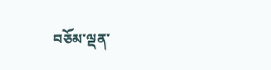བཅོམ་ལྡན་